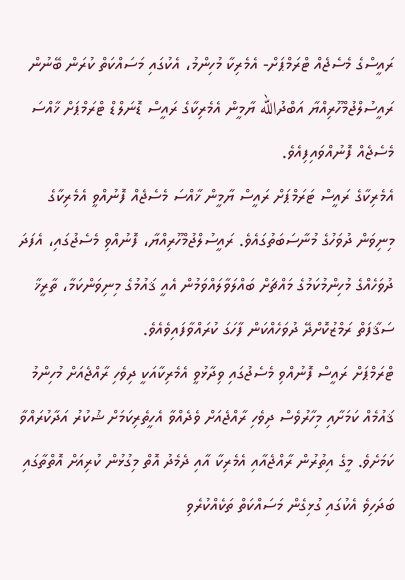ރައީސްގެ މެސެޖެއް ޓްރަމްޕަށް- އެމެރިކާ މުހިންމު، އެކުގައި މަސައްކަތް ކުރަން ބޭނުން
ރައީސުލްޖުމްހޫރިއްޔާ އަބްދުالله ޔާމީން އެމެރިކާގެ ރައީސް ޑޮނަލްޑް ޓްރަމްޕަށް ޚާއްސަ މެސެޖެއް ފޮނުއްވައިފިއެވެ.
އެމެރިކާގެ ރައީސް ޓަރަމްޕަށް ރައީސް ޔާމީން ޚާއްސަ މެސެޖެއް ފޮނުއްވީ އެމެރިކާގެ މިނިވަން ދުވަހުގެ މުނާސަބަތުގައެވެ. ރައީސުލްޖުމްހޫރިއްޔާ، ފޮނުއްވި މެސެޖުގައި، އެފަދަ ދުވަހެއްގެ މުހިންމުކަމުގެ މައްޗަށް ބައްލަވާލައްވަމުން އެއީ ޤައުމުގެ މިނިވަންކަމާ، ތާރީޚާ ސަޤާފަތް ރަމްޒުކޮށްދޭ ދުވަހެއްކަން ފާހަގަ ކުރައްވާފައިވެއެވެ.
ޓްރަމްޕަށް ރައީސް ފޮނުއްވި މެސެޖުގައި ވިދާޅުވީ އެމެރިކާއަކީ ދިވެހި ރާއްޖެއަށް މުހިންމު ޤައުމެއް ކަމަށާއި މިހާރުވެސް ދިވެހި ރާއްޖެއަށް ވެދެއްވާ އެހީތެރިކަމަށް ޝުކުރު އަދާކުރައްވާ ކަމަށެވެ. މީގެ އިތުރުން ރާއްޖެއާއި އެމެރިކާ އާއި ދެމެދު އޮތް މިގުޅުން ކުރިއަށް އޮތްތާގައި ބަދަހިވެ އެކުގައި ގުޅިގެން މަސައްކަތް ތަކެއްކުރެވި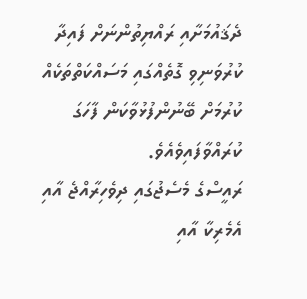ދެޤައުމަށާއި ރައްޔިތުންނަށް ފައިދާ ކުރުވަނިވި ގޮތެއްގައި މަސައްކަތްތަކެއް ކުރުމަށް ބޭނުންފުޅުވާކަން ފާހަގަ ކުރައްވާފައިވެއެވެ.
ރައީސްގެ މެސެޖުގައި ދިވެހިރާއްޖެ އާއި އެމެރިކާ އާއި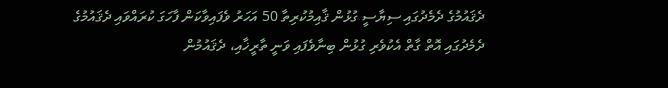ދެޤައުމުގެ ދެމެދުގައި ސިޔާސީ ގުޅުން ޤާއިމުކުރިތާ 50 އަހަރު ވެފައިވާކަން ފާހަގަ ކުރައްވައި ދެޤައުމުގެ ދެމެދުގައި އޮތް ގާތް އެކުވެރި ގުޅުން ބިނާވެފައި ވަނީ ތާރީޚާއި، ދެޤައުމުން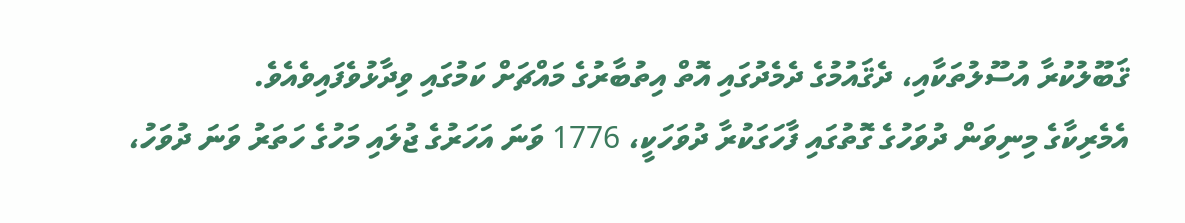ޤަބޫލުކުރާ އުސޫލުތަކާއި، ދެޤައުމުގެ ދެމެދުގައި އޮތް އިތުބާރުގެ މައްޗަށް ކަމުގައި ވިދާޅުވެފައިވެއެވެ.
އެމެރިކާގެ މިނިވަން ދުވަހުގެ ގޮތުގައި ފާހަގަކުރާ ދުވަހަކީ، 1776 ވަނަ އަހަރުގެ ޖުލައި މަހުގެ ހަތަރު ވަނަ ދުވަހު،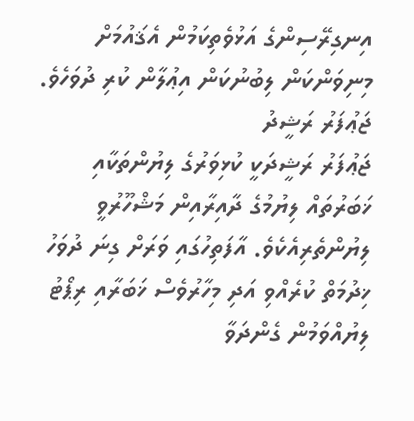އިނގިރޭސިންގެ އަޅުވެތިކަމުން އެޤައުމަށް މިނިވަންކަން ލިބުނުކަން އިޢުލާން ކުރި ދުވަހެވެ.
ޖަޢުފަރު ރަޝީދު
ޖަޢުފަރު ރަޝީދަކީ ކުޅިވަރުގެ ލިޔުންތަކާއި ޚަބަރުތައް ލިޔުމުގެ ދާއިރާއިން މަޝްހޫރުވީ ލިޔުންތެރިއެކެވެ. އާފަތިހުގައި ވަރަށް ގިނަ ދުވަހު ޚިދުމަތް ކުރެއްވި އަދި މިހާރުވެސް ޚަބަރާއި ރިޕޯޓު ލިޔުއްވަމުން ގެންދަވާ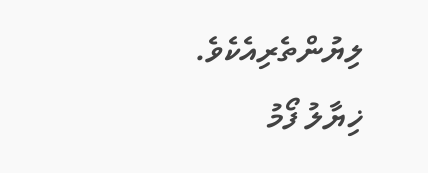ލިޔުންތެރިއެކެވެ.
ޚިޔާލު ފޯމު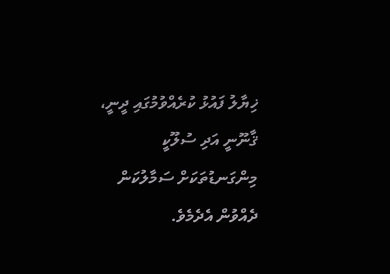ޚިޔާލު ފައުޅު ކުރެއްވުމުގައި ދީނީ، ޤާނޫނީ އަދި ސުލޫކީ މިންގަނޑުތަކަށް ސަމާލުކަން ދެއްވުން އެދެމެވެ.